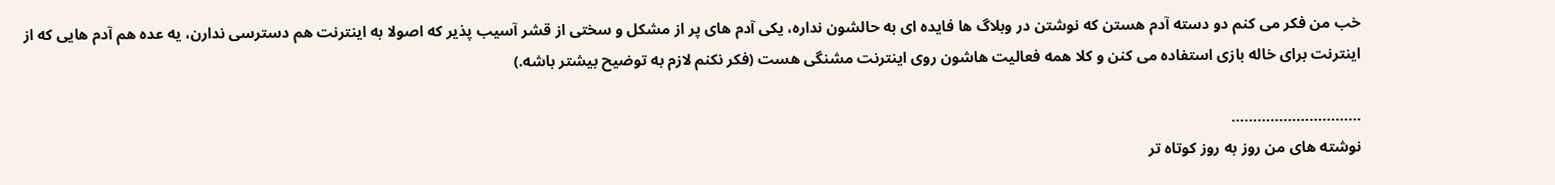خب من فکر می کنم دو دسته آدم هستن که نوشتن در وبلاگ ها فایده ای به حالشون نداره، یکی آدم های پر از مشکل و سختی از قشر آسیب پذیر که اصولا به اینترنت هم دسترسی ندارن، یه عده هم آدم هایی که از اینترنت برای خاله بازی استفاده می کنن و کلا همه فعالیت هاشون روی اینترنت مشنگی هست (فکر نکنم لازم به توضیح بیشتر باشه.)

…………………………
نوشته های من روز به روز کوتاه تر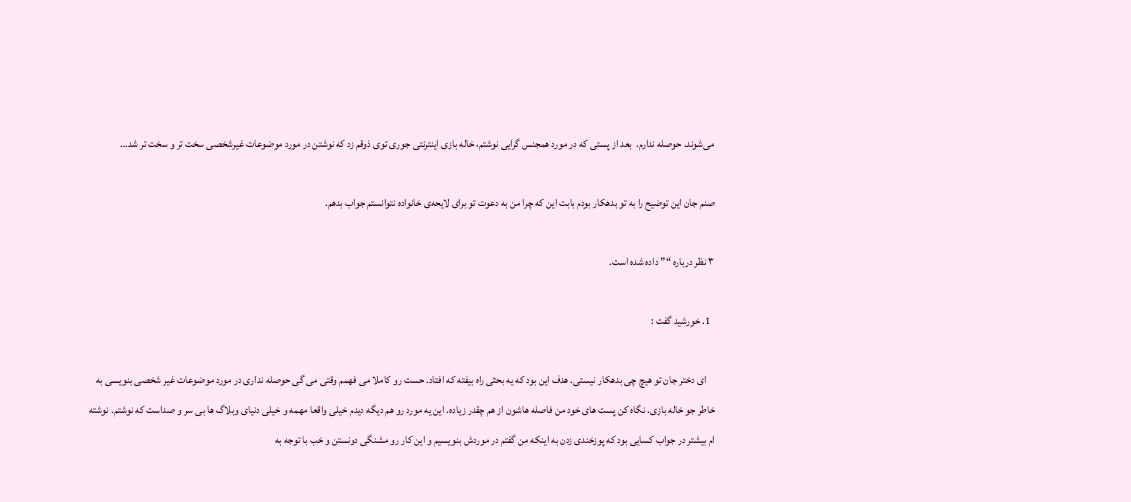می‌شوند. حوصله ندارم.  بعد از پستی که در مورد همجنس گرایی نوشتم، خاله بازی اینترنتی جوری توی ذوقم زد که نوشتن در مورد موضوعات غیرشخصی سخت تر و سخت تر شد…

صنم جان این توضیح را به تو بدهکار بودم بابت این که چرا من به دعوت تو برای لایحه‌ی خانواده نتوانستم جواب بدهم.

۳ نظر درباره “” داده شده است.

  1. خورشید گفت :

    ای دختر جان تو هیچ چی بدهکار نیستی. هدف این بود که یه بحثی راه بیفته که افتاد. حست رو کاملا می فهمم وقتی می گی حوصله نداری در مورد موضوعات غیر شخصی بنویسی به خاطر جو خاله بازی. نگاه کن پست های خود من فاصله هاشون از هم چقدر زیاده. این یه مورد رو هم دیگه دیدم خیلی واقعا مهمه و خیلی دنیای وبلاگ ها بی سر و صداست که نوشتم. نوشته ام بیشتر در جواب کسایی بود که پوزخندی زدن به اینکه من گفتم در موردش بنویسیم و این کار رو مشنگی دونستن و خب با توجه به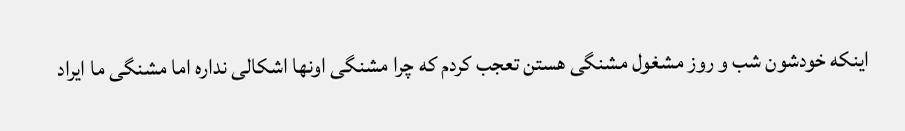اینکه خودشون شب و روز مشغول مشنگی هستن تعجب کردم که چرا مشنگی اونها اشکالی نداره اما مشنگی ما ایراد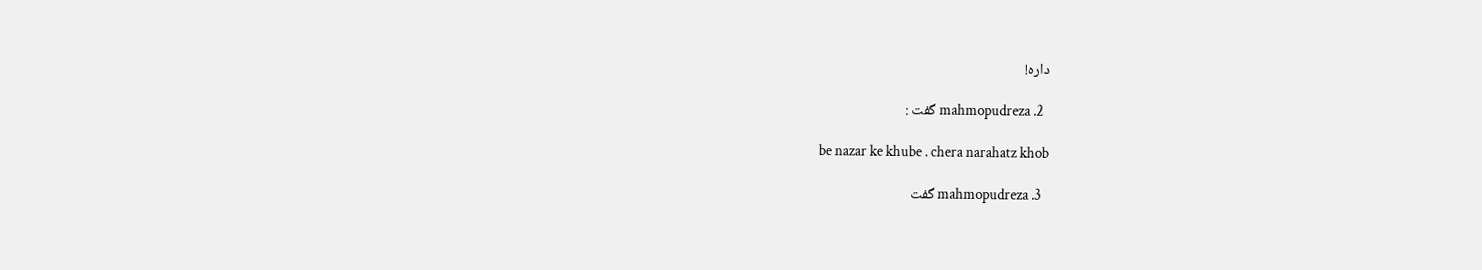داره!

  2. mahmopudreza گفت :

    be nazar ke khube . chera narahatz khob

  3. mahmopudreza گفت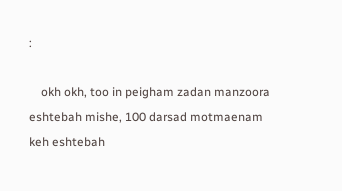:

    okh okh, too in peigham zadan manzoora eshtebah mishe, 100 darsad motmaenam keh eshtebah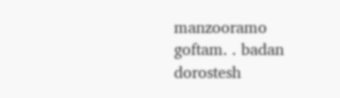manzooramo goftam. . badan dorostesh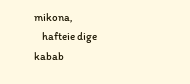mikona,
    hafteie dige kabab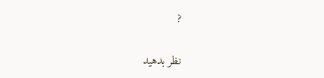?

نظر بدهید